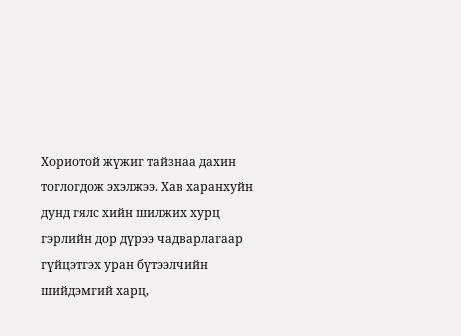Хориотой жүжиг тайзнаа дахин тоглогдож эхэлжээ. Хав харанхуйн дунд гялс хийн шилжих хурц гэрлийн дор дүрээ чадварлагаар гүйцэтгэх уран бүтээлчийн шийдэмгий харц,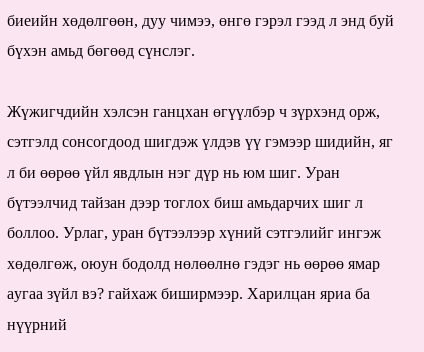биеийн хөдөлгөөн, дуу чимээ, өнгө гэрэл гээд л энд буй бүхэн амьд бөгөөд сүнслэг.

Жүжигчдийн хэлсэн ганцхан өгүүлбэр ч зүрхэнд орж, сэтгэлд сонсогдоод шигдэж үлдэв үү гэмээр шидийн, яг л би өөрөө үйл явдлын нэг дүр нь юм шиг. Уран бүтээлчид тайзан дээр тоглох биш амьдарчих шиг л боллоо. Урлаг, уран бүтээлээр хүний сэтгэлийг ингэж хөдөлгөж, оюун бодолд нөлөөлнө гэдэг нь өөрөө ямар аугаа зүйл вэ? гайхаж биширмээр. Харилцан яриа ба нүүрний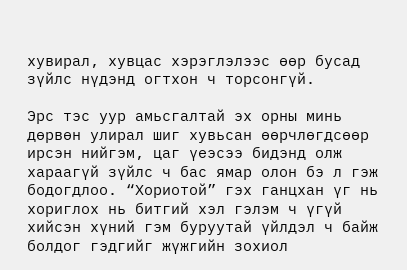хувирал, хувцас хэрэглэлээс өөр бусад зүйлс нүдэнд огтхон ч торсонгүй.

Эрс тэс уур амьсгалтай эх орны минь дөрвөн улирал шиг хувьсан өөрчлөгдсөөр ирсэн нийгэм, цаг үеэсээ бидэнд олж хараагүй зүйлс ч бас ямар олон бэ л гэж бодогдлоо. “Хориотой” гэх ганцхан үг нь хориглох нь битгий хэл гэлэм ч үгүй хийсэн хүний гэм буруутай үйлдэл ч байж болдог гэдгийг жүжгийн зохиол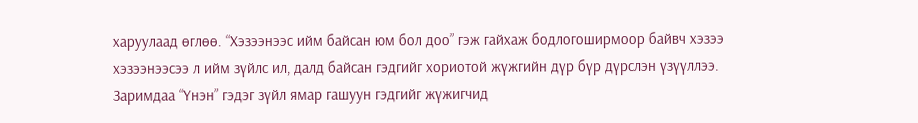харуулаад өглөө. “Хэзээнээс ийм байсан юм бол доо” гэж гайхаж бодлогоширмоор байвч хэзээ хэзээнээсээ л ийм зүйлс ил, далд байсан гэдгийг хориотой жүжгийн дүр бүр дүрслэн үзүүллээ. Заримдаа “Үнэн” гэдэг зүйл ямар гашуун гэдгийг жүжигчид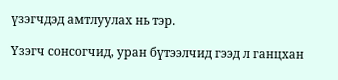үзэгчдэд амтлуулах нь тэр.

Үзэгч сонсогчид, уран бүтээлчид гээд л ганцхан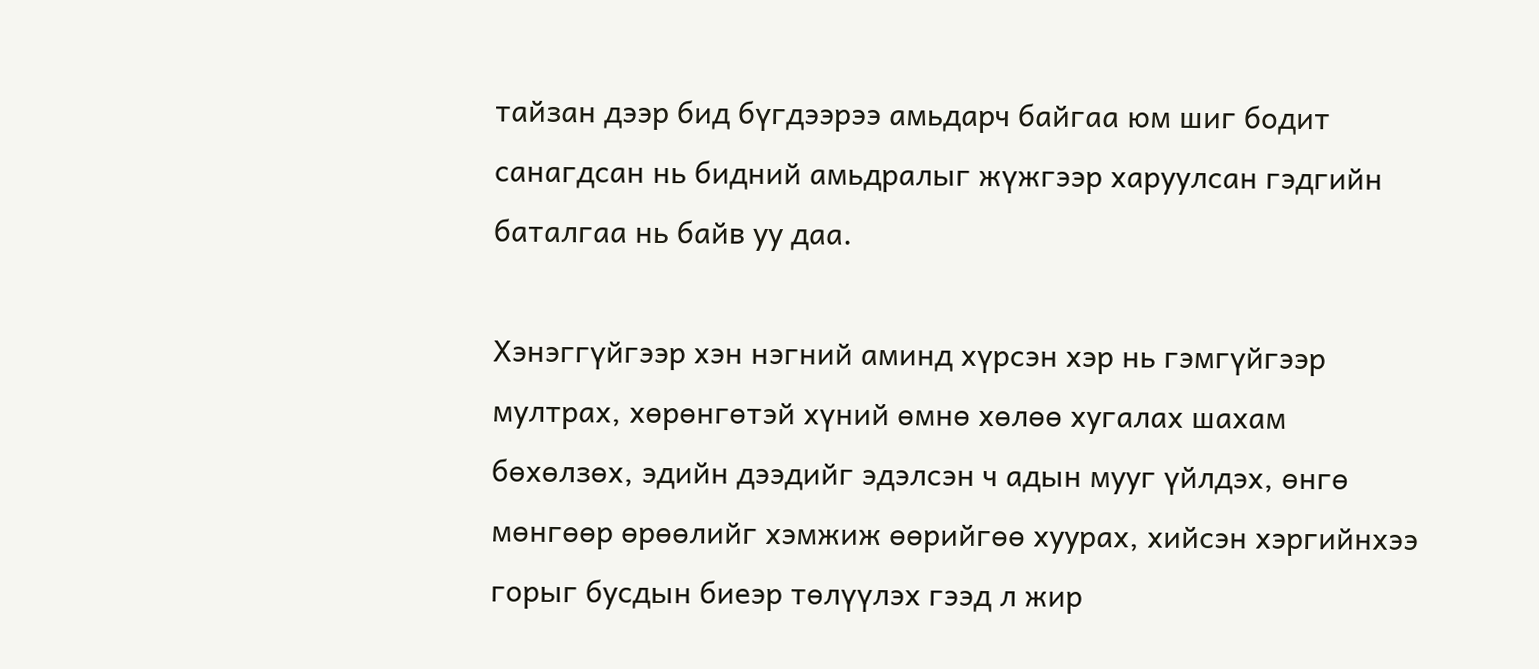тайзан дээр бид бүгдээрээ амьдарч байгаа юм шиг бодит санагдсан нь бидний амьдралыг жүжгээр харуулсан гэдгийн баталгаа нь байв уу даа.

Хэнэггүйгээр хэн нэгний аминд хүрсэн хэр нь гэмгүйгээр мултрах, хөрөнгөтэй хүний өмнө хөлөө хугалах шахам бөхөлзөх, эдийн дээдийг эдэлсэн ч адын мууг үйлдэх, өнгө мөнгөөр өрөөлийг хэмжиж өөрийгөө хуурах, хийсэн хэргийнхээ горыг бусдын биеэр төлүүлэх гээд л жир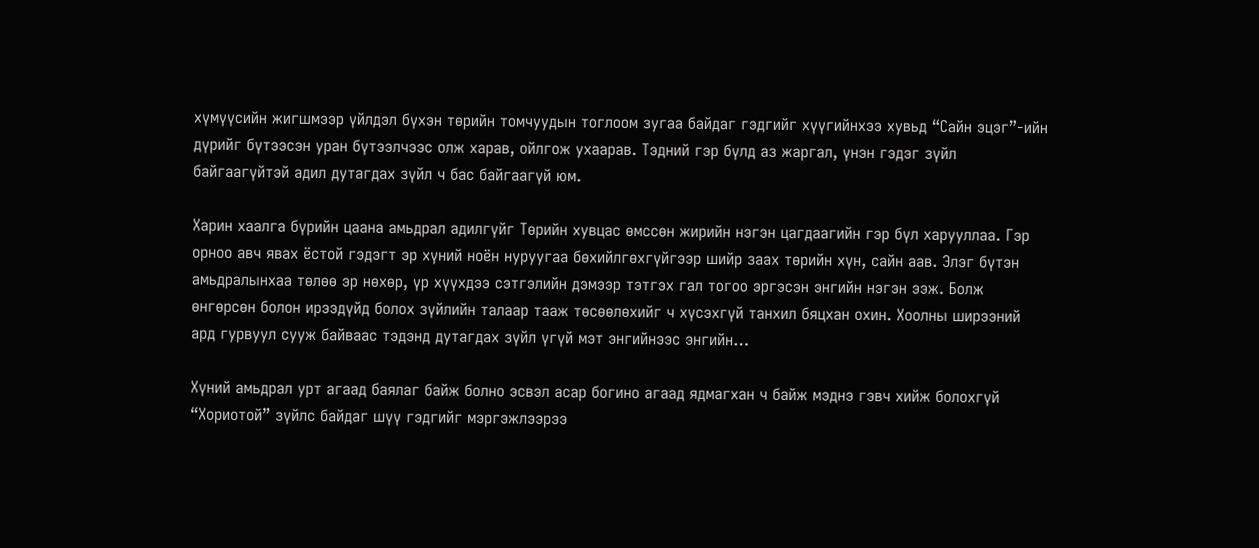хүмүүсийн жигшмээр үйлдэл бүхэн төрийн томчуудын тоглоом зугаа байдаг гэдгийг хүүгийнхээ хувьд “Сайн эцэг”-ийн дүрийг бүтээсэн уран бүтээлчээс олж харав, ойлгож ухаарав. Тэдний гэр бүлд аз жаргал, үнэн гэдэг зүйл байгаагүйтэй адил дутагдах зүйл ч бас байгаагүй юм.

Харин хаалга бүрийн цаана амьдрал адилгүйг Төрийн хувцас өмссөн жирийн нэгэн цагдаагийн гэр бүл харууллаа. Гэр орноо авч явах ёстой гэдэгт эр хүний ноён нуруугаа бөхийлгөхгүйгээр шийр заах төрийн хүн, сайн аав. Элэг бүтэн амьдралынхаа төлөө эр нөхөр, үр хүүхдээ сэтгэлийн дэмээр тэтгэх гал тогоо эргэсэн энгийн нэгэн ээж. Болж өнгөрсөн болон ирээдүйд болох зүйлийн талаар тааж төсөөлөхийг ч хүсэхгүй танхил бяцхан охин. Хоолны ширээний ард гурвуул сууж байваас тэдэнд дутагдах зүйл үгүй мэт энгийнээс энгийн…

Хүний амьдрал урт агаад баялаг байж болно эсвэл асар богино агаад ядмагхан ч байж мэднэ гэвч хийж болохгүй “Хориотой” зүйлс байдаг шүү гэдгийг мэргэжлээрээ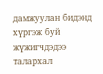дамжуулан бидэнд хүргэж буй жүжигчдэдээ талархал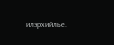илэрхийлье.